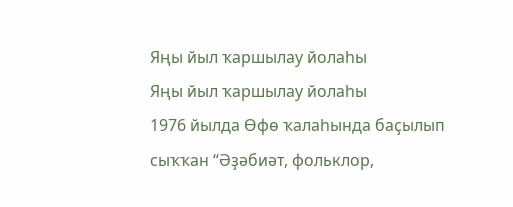Яңы йыл ҡаршылау йолаһы
Яңы йыл ҡаршылау йолаһы
1976 йылда Өфө ҡалаһында баҫылып сыҡҡан “Әҙәбиәт, фольклор,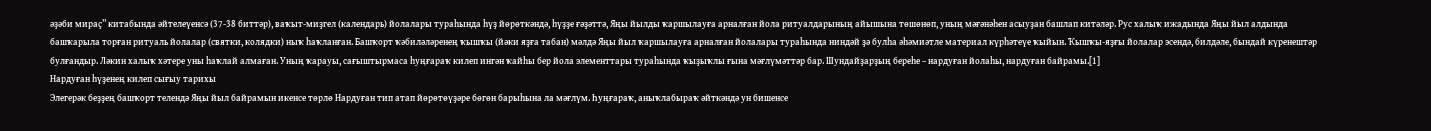әҙәби мираҫ” китабында әйтелеүенсә (37-38 биттәр), ваҡыт-миҙгел (календарь) йолалары тураһында һүҙ йөрөткәндә, һүҙҙе ғәҙәттә, Яңы йылды ҡаршылауға арналған йола ритуалдарының айышына төшөнөп, уның мәғәнәһен асыуҙан башлап китәләр. Рус халыҡ ижадында Яңы йыл алдында башҡарыла торған ритуаль йолалар (святки, колядки) ныҡ һаҡланған. Башҡорт ҡәбиләләренең ҡышҡы (йәки яҙға табан) мәлдә Яңы йыл ҡаршылауға арналған йолалары тураһында ниндәй ҙә булһа әһәмиәтле материал күрһәтеүе ҡыйын. Ҡышҡы-яҙғы йолалар эсендә, билдәле, бындай күренештәр булғандыр. Ләкин халыҡ хәтере уны һаҡлай алмаған. Уның ҡарауы, сағыштырмаса һуңғараҡ килеп ингән ҡайһы бер йола элементтары тураһында ҡыҙыҡлы ғына мәғлүмәттәр бар. Шундайҙарҙың береһе – нардуған йолаһы, нардуған байрамы.[1]
Нардуған һүҙенең килеп сығыу тарихы
Элегерәк беҙҙең башҡорт телендә Яңы йыл байрамын икенсе төрлө Нардуған тип атап йөрөтөүҙәре бөгөн барыһына ла мәғлүм. Һуңғараҡ, аныҡлабыраҡ әйткәндә ун бишенсе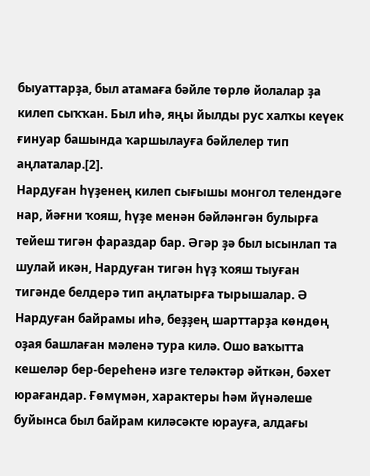быуаттарҙа, был атамаға бәйле төрлө йолалар ҙа килеп сыҡҡан. Был иһә, яңы йылды рус халҡы кеүек ғинуар башында ҡаршылауға бәйлелер тип аңлаталар.[2].
Нардуған һүҙенең килеп сығышы монгол телендәге нар, йәғни ҡояш, һүҙе менән бәйләнгән булырға тейеш тигән фараздар бар. Әгәр ҙә был ысынлап та шулай икән, Нардуған тигән һүҙ ҡояш тыуған тигәнде белдерә тип аңлатырға тырышалар. Ә Нардуған байрамы иһә, беҙҙең шарттарҙа көндөң оҙая башлаған мәленә тура килә. Ошо ваҡытта кешеләр бер-береһенә изге теләктәр әйткән, бәхет юрағандар. Ғөмүмән, характеры һәм йүнәлеше буйынса был байрам киләсәкте юрауға, алдағы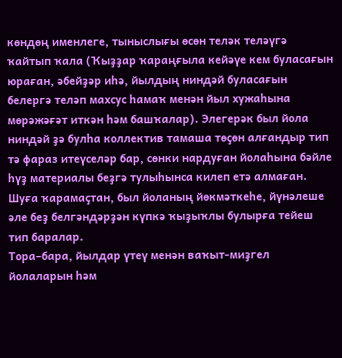көндөң именлеге, тыныслығы өсөн теләк теләүгә ҡайтып ҡала (Ҡыҙҙар ҡараңғыла кейәүе кем буласағын юраған, әбейҙәр иһә, йылдың ниндәй буласағын белергә теләп махсус һамаҡ менән йыл хужаһына мөрәжәғәт иткән һәм башҡалар). Элегерәк был йола ниндәй ҙә булһа коллектив тамаша төҫөн алғандыр тип тә фараз итеүселәр бар, сөнки нардуған йолаһына бәйле һүҙ материалы беҙгә тулыһынса килеп етә алмаған. Шуға ҡарамаҫтан, был йоланың йөкмәткеһе, йүнәлеше әле беҙ белгәндәрҙән күпкә ҡыҙыҡлы булырға тейеш тип баралар.
Тора–бара, йылдар үтеү менән ваҡыт-миҙгел йолаларын һәм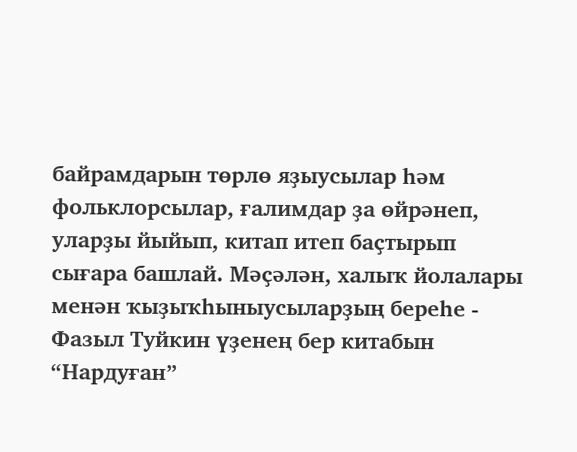байрамдарын төрлө яҙыусылар һәм фольклорсылар, ғалимдар ҙа өйрәнеп, уларҙы йыйып, китап итеп баҫтырып сығара башлай. Мәҫәлән, халыҡ йолалары менән ҡыҙыҡһыныусыларҙың береһе - Фазыл Туйкин үҙенең бер китабын “Нардуған”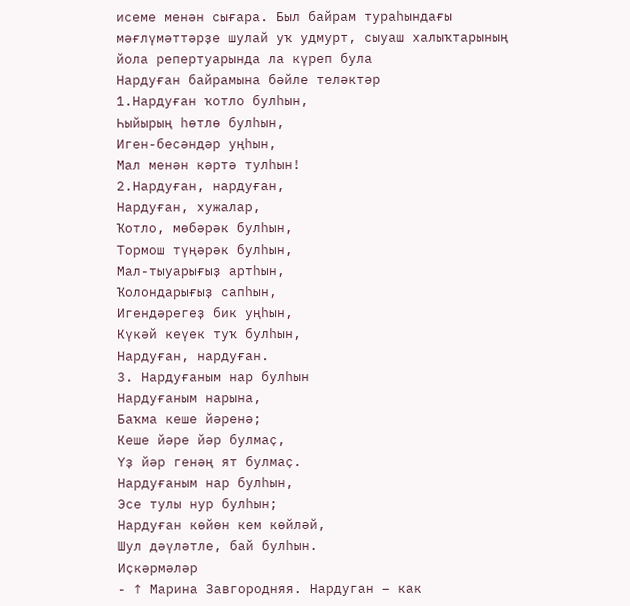исеме менән сығара. Был байрам тураһындағы мәғлүмәттәрҙе шулай уҡ удмурт, сыуаш халыҡтарының йола репертуарында ла күреп була
Нардуған байрамына бәйле теләктәр
1.Нардуған ҡотло булһын,
Һыйырың һөтлө булһын,
Иген-бесәндәр уңһын,
Мал менән кәртә тулһын!
2.Нардуған, нардуған,
Нардуған, хужалар,
Ҡотло, мөбәрәк булһын,
Тормош түңәрәк булһын,
Мал-тыуарығыҙ артһын,
Ҡолондарығыҙ сапһын,
Игендәрегеҙ бик уңһын,
Күкәй кеүек туҡ булһын,
Нардуған, нардуған.
3. Нардуғаным нар булһын
Нардуғаным нарына,
Баҡма кеше йәренә;
Кеше йәре йәр булмаҫ,
Үҙ йәр генәң ят булмаҫ.
Нардуғаным нар булһын,
Эсе тулы нур булһын;
Нардуған көйөн кем көйләй,
Шул дәүләтле, бай булһын.
Иҫкәрмәләр
- ↑ Марина Завгородняя. Нардуган – как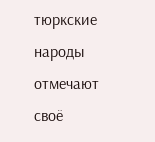тюркские народы отмечают своё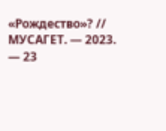«Рождество»? // МУСАГЕТ. — 2023. — 23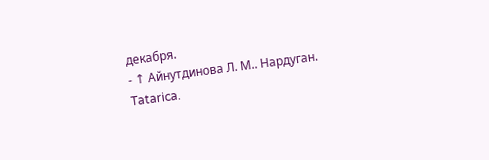декабря.
- ↑ Айнутдинова Л. М.. Нардуган. Tatarica.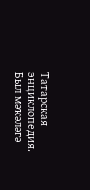Татарская энциклопедия.
Был мәҡәләгә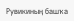Рувикиның башҡа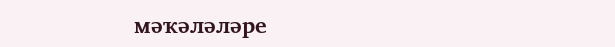мәҡәләләре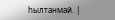һылтанмай. |